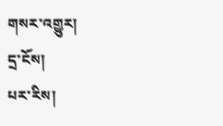གསར་འགྱུར།
དྲ་ངོས།
པར་རིས།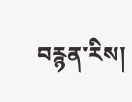བརྙན་རིས།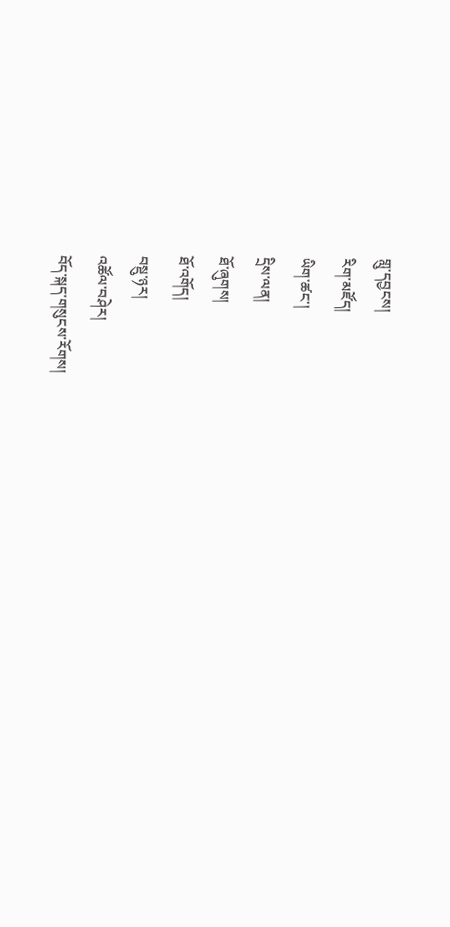གླུ་དབྱངས།
རིག་མཛོད།
ཡིག་ཚང་།
དྲིས་ལན།
ཐོ་ཞུགས།
ཐོ་འགོད།
བསྡུ་ཉར།
འཚོལ་བཤེར།
བོད་སྐད་གསུངས་རོགས།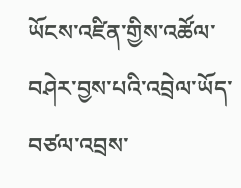ཡོངས་འཛིན་གྱིས་འཚོལ་བཤེར་བྱས་པའི་འབྲེལ་ཡོད་བཙལ་འབྲས་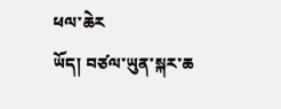ཕལ་ཆེར
ཡོད། བཙལ་ཡུན་སྐར་ཆ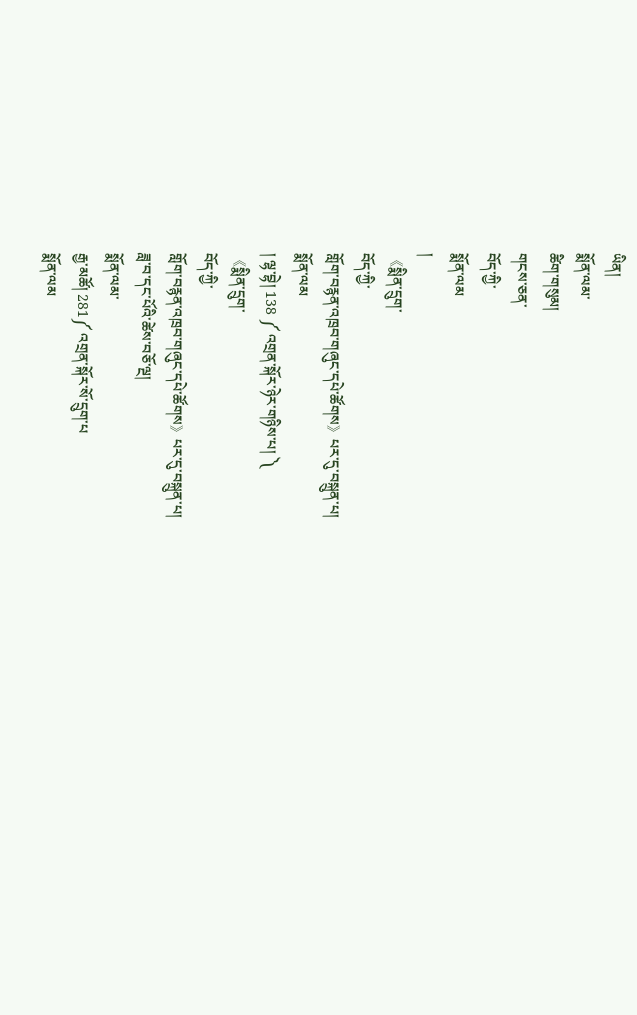ཡིན།
སྨོན་ལམ་
ཚིག་གསུམ།
གངས་ཅན་
བོད་ཀྱི་
སྨོན་ལམ
།
《སྨིན་དྲུག་
བོད་ཀྱི་
གློག་བརྙན་འཁྲབ་གཞུང་དཔེ་ཚོགས》པར་དུ་བསྐྲུན་པ།
སྨོན་ལམ
། ལྷ་བྷེ། 138 ༼ འགྲན་སྐོར་ཉེར་གཉིས་པ། ༽
《སྨིན་དྲུག་
བོད་ཀྱི་
གློག་བརྙན་འཁྲབ་གཞུང་དཔེ་ཚོགས》པར་དུ་བསྐྲུན་པ།
ཟླ་བ་དང་པོའི་ཚེས་བཅོ་ལྔ།
སྨོན་ལམ་
རྒྱ་མཚོ། 281༼ འགྲན་སྐོར་སོ་དྲུག་པ
སྨོན་ལམ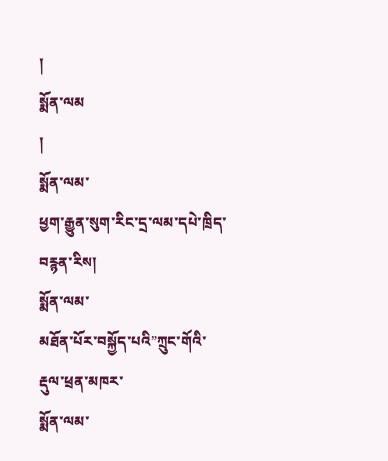།
སྨོན་ལམ
།
སྨོན་ལམ་
ཕྱག་རྒྱུན་སུག་རིང་དྲ་ལམ་དཔེ་ཁྲིད་བརྙན་རིས།
སྨོན་ལམ་
མཐོན་པོར་བསྐྱོད་པའི”ཀྲུང་གོའི་རྡུལ་ཕྲན་མཁར་
སྨོན་ལམ་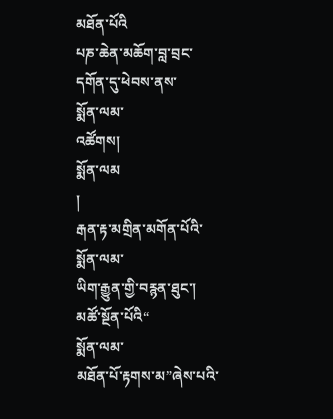མཐོན་པོའི
པཎ་ཆེན་མཆོག་བླ་བྲང་དགོན་དུ་ཕེབས་ནས་
སྨོན་ལམ་
འཚོགས།
སྨོན་ལམ
།
རྒན་རྟ་མགྲིན་མགོན་པོའི་
སྨོན་ལམ་
ཡིག་རྒྱུན་གྱི་བརྙན་ཐུང་།
མཚོ་སྔོན་པོའི“
སྨོན་ལམ་
མཐོན་པོ་རྟགས་མ”ཞེས་པའི་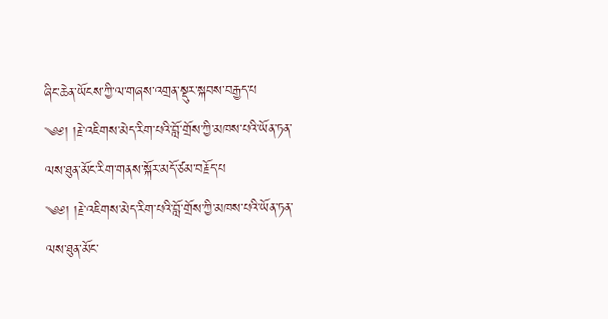ཞིང་ཆེན་ཡོངས་ཀྱི་ལ་གཞས་འགྲན་སྡུར་སྐབས་བརྒྱད་པ
༄༅། །རྗེ་འཇིགས་མེད་རིག་པའི་བློ་གྲོས་ཀྱི་མཁས་པའི་ཡོན་ཏན་ལས་ཐུན་མོང་རིག་གནས་སྐོར་མདོ་ཙམ་བརྗོད་པ
༄༅། །རྗེ་འཇིགས་མེད་རིག་པའི་བློ་གྲོས་ཀྱི་མཁས་པའི་ཡོན་ཏན་ལས་ཐུན་མོང་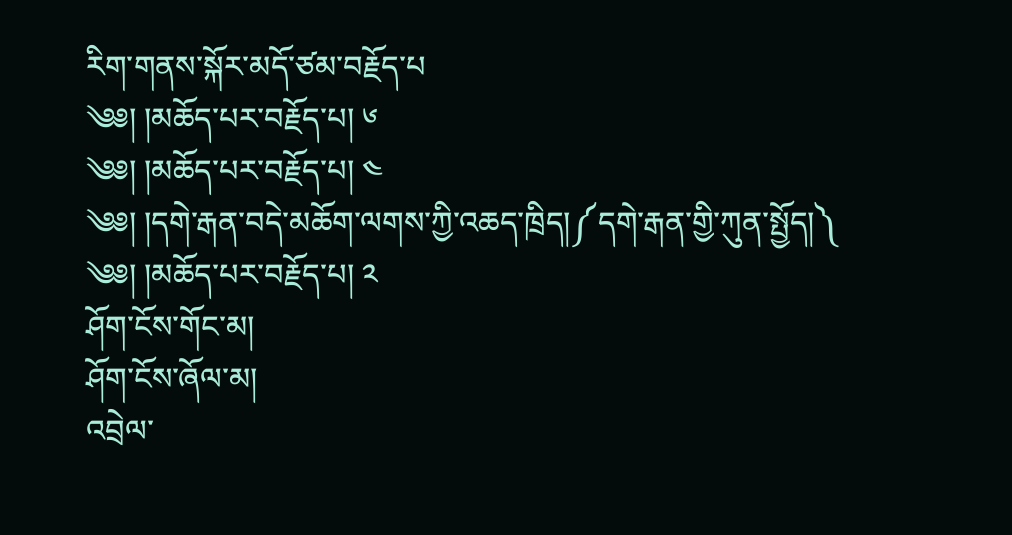རིག་གནས་སྐོར་མདོ་ཙམ་བརྗོད་པ
༄༅། །མཆོད་པར་བརྗོད་པ། ༦
༄༅། །མཆོད་པར་བརྗོད་པ། ༤
༄༅། །དགེ་རྒན་བདེ་མཆོག་ལགས་ཀྱི་འཆད་ཁྲིད།༼དགེ་རྒན་གྱི་ཀུན་སྤྱོད།༽
༄༅། །མཆོད་པར་བརྗོད་པ། ༢
ཤོག་ངོས་གོང་མ།
ཤོག་ངོས་ཞོལ་མ།
འབྲེལ་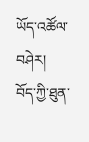ཡོད་འཚོལ་བཤེར།
བོད་ཀྱི་ཐུན་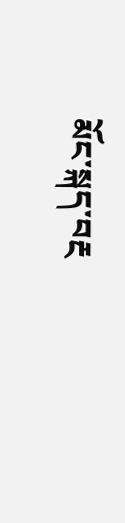མོང་སྐད་བརྔ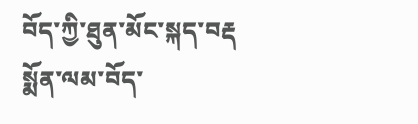བོད་ཀྱི་ཐུན་མོང་སྐད་བརྡ
སྨོན་ལམ་བོད་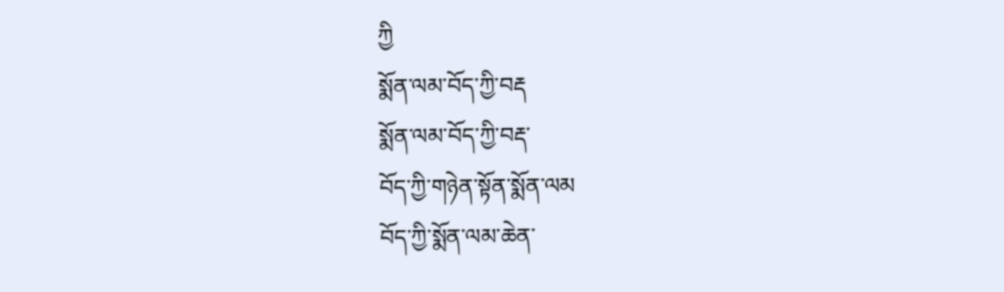ཀྱི
སྨོན་ལམ་བོད་ཀྱི་བརྡ
སྨོན་ལམ་བོད་ཀྱི་བརྡ་
བོད་ཀྱི་གཉེན་སྟོན་སྨོན་ལམ
བོད་ཀྱི་སྨོན་ལམ་ཆེན་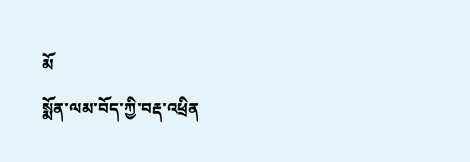མོ
སྨོན་ལམ་བོད་ཀྱི་བརྡ་འཕྲིན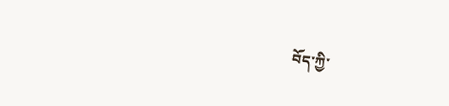བོད་ཀྱི་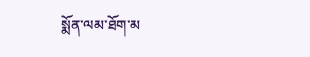སྨོན་ལམ་ཐོག་མ